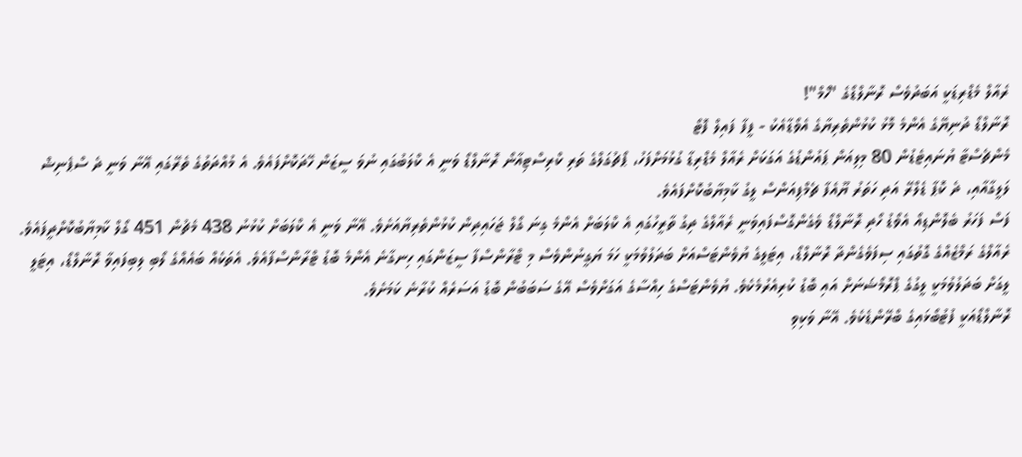ރެއާލް މެޑްރިޑަކީ އަބަދުވެސް ރޮނާލްޑޯގެ "ހޯމް"!
ރޮނާލްޑޯ ދުނިޔޭގެ އެންމެ މޮޅު ކުޅުންތެރިޔާގެ އެވޯޑާއެކު - ފީފާ ފައިލް ފޮޓޯ
މެންޗެސްޓާ ޔުނައިޓެޑުން 80 މިލިއަން ޕައުންޑުގެ އަގަކަށް ރެއާލް މެޑްރިޑާ ގުޅުމަށްފަހު، ޕޯޗުގަލްގެ ތަރި ކްރިސްޓިއާނޯ ރޮނާލްޑޯ ވަނީ އެ ކްލަބުގައި ނުވަ ސީޒަން ހޭދަކޮށްފައެވެ. އެ މުއްދަތުގެ ތެރޭގައި އޭނާ ވަނީ ދެ ސްޕެނިޝް ލަލީގާއާއި، ދެ ކޮޕާ ޑެލްރޭ އަދި ހަތަރު ޔޫއެފާ ޗެމްޕިއަންސް ލީގު ކާމިޔާބުކޮށްފައެވެ.
ފަސް ފަހަރު ބެލޮންޑިއޯ އެވޯޑު ހޯދި ރޮނާލްޑޯ ވެގެންގޮސްފައިވަނީ ރެއާލްގެ ދިގު ތާރީހުގައި އެ ކްލަބަށް އެންމެ ގިނަ ގޯލް ޖަހައިދިން ކުޅުންތެރިޔާއަށެވެ. އޭނާ ވަނީ އެ ކްލަބަށް ކުޅުނު 438 މެޗުން 451 ގޯލް ކާމިޔާބުކޮށްދީފައެވެ.
ރެއާލްގެ ރަމްޒެއްގެ ގޮތުގައި ސިފަވެގެންދާ ރޮނާލްޑޯ، އިޓަލީގެ ޔުވެންޓަސްއަށް ބަދަލުވުމަކީ ހަމަ ޔަގީނުންވެސް މި ޓްރާންސްފާ ސީޒަންގައި ހިނގާނެ އެންމެ ބޮޑު ޓްރާންސްފާއެވެ. އެތަކެއް ބައެއްގެ ލޯބި ލިބިފައިވާ ރޮނާލްޑޯ، އިޓަލީ ލީގަށް ބަދަލުވުމަކީ ލީގުގެ ޕްރޮމޯޝަނަށް އައި ބޮޑު ކުރިއެރުމެކެވެ. ޔުވެންޓަސްގެ ހިއްސާގެ އަގަށްވެސް އޭގެ ސަބަބުން ބޮޑު އަސަރެއް ކުރާނެ ކަމަށެވެ.
ރޮނާލްޑޯއަކީ ފުޓުބޯޅައިގެ ބްރޭންޑެކެވެ. އޭނާ ވަކިވި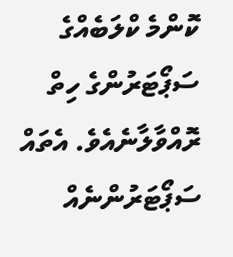ކޮންމެ ކްލަބެއްގެ ސަޕޯޓަރުންގެ ހިތް ރޮއްވާލާނެއެވެ. އެތައް ސަޕޯޓަރުންނެއް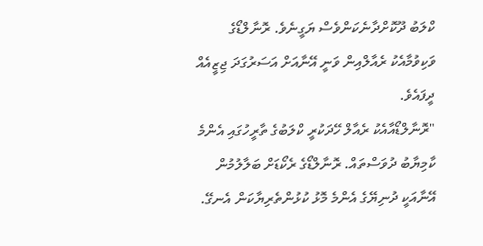ކްލަބު ދޫކޮށްދާނެކަންވެސް ޔަގީނެވެ. ރޮނާލްޑޯގެ ވަކިވުމާއެކު ރެއާލްއިން ވަނީ އޭނާއަށް އަސަރުގަދަ ޖިޒީއެއް ދީފައެވެ.
"ރޮނާލްޑޯއާއެކު ރެއާލް ހޭދަކުރީ ކްލަބުގެ ތާރީހުގައި އެންމެ ކާމިޔާބު ދުވަސްތައް. ރޮނާލްޑޯގެ ރެކޯޑަށް ބަލާލުމުން އޭނާއަކީ ދުނިޔޭގެ އެންމެ މޮޅު ކުޅުންތެރިޔާކަން އެނގޭ.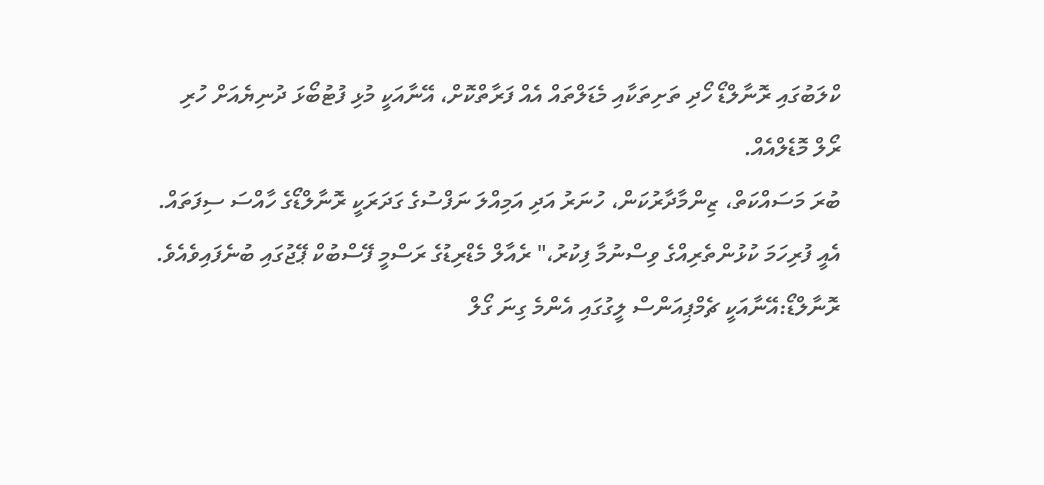ކްލަބުގައި ރޮނާލްޑޯ ހޯދި ތަށިތަކާއި މެޑަލްތައް އެއް ފަރާތްކޮށް، އޭނާއަކީ މުޅި ފުޓުބޯޅަ ދުނިޔެއަށް ހުރި ރޯލް މޮޑެލްއެއް.
ބުރަ މަސައްކަތް، ޒިންމާދާރުކަން، ހުނަރު އަދި އަމިއްލަ ނަފްސުގެ ގަދަރަކީ ރޮނާލްޑޯގެ ހާއްސަ ސިފަތައް. އެއީ ފުރިހަމަ ކުޅުންތެރިއްގެ ވިސްނުމާ ފިކުރު،" ރެއާލް މެޑްރިޑުގެ ރަސްމީ ފޭސްބުކް ޕޭޖުގައި ބުނެފައިވެއެވެ.
ރޮނާލްޑޯ:އޭނާއަކީ ޗެމްޕިއަންސް ލީގުގައި އެންމެ ގިނަ ގޯލް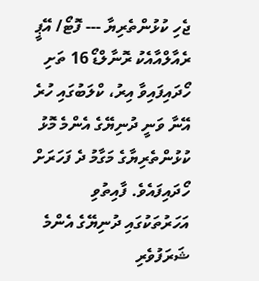ޖެހި ކުޅުންތެރިޔާ --- ފޮޓޯ/ އޭޕީ
ރެއާލްއާއެކު ރޮނާލްޑޯ 16 ތަށި ހޯދައިފައިވާ އިރު، ކްލަބުގައި ހުރެ އޭނާ ވަނީ ދުނިޔޭގެ އެންމެ މޮޅު ކުޅުންތެރިޔާގެ މަގާމު ދެ ފަހަރަށް ހޯދައިފައެވެ. ފާއިތުވި އަހަރުތަކުގައި ދުނިޔޭގެ އެންމެ ޝަރަފުވެރި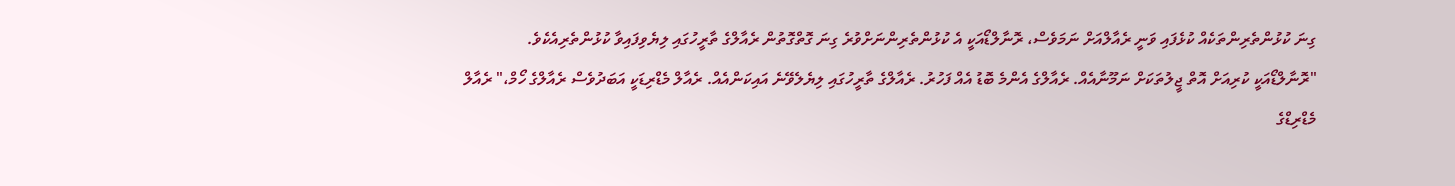ގިނަ ކުޅުންތެރިންތަކެއް ކުޅެފައި ވަނީ ރެއާލްއަށް ނަމަވެސް، ރޮނާލްޑޯއަކީ އެ ކުޅުންތެރިންނަށްވުރެ ގިނަ ގޮތްގޮތުން ރެއާލްގެ ތާރީހުގައި ލިޔެވިފައިވާ ކުޅުންތެރިއެކެވެ.
"ރޮނާލްޑޯއަކީ ކުރިއަށް އޮތް ޖީލުތަކަށް ނަމޫނާއެއް. ރެއާލްގެ އެންމެ ބޮޑު އެއް ފަހުރު. ރެއާލްގެ ތާރީހުގައި ލިޔެލެވޭނެ އައިކަންއެއް. ރެއާލް މެޑްރިޑަކީ އަބަދުވެސް ރެއާލްގެ ހޯމް،" ރެއާލް މެޑްރިޑްގެ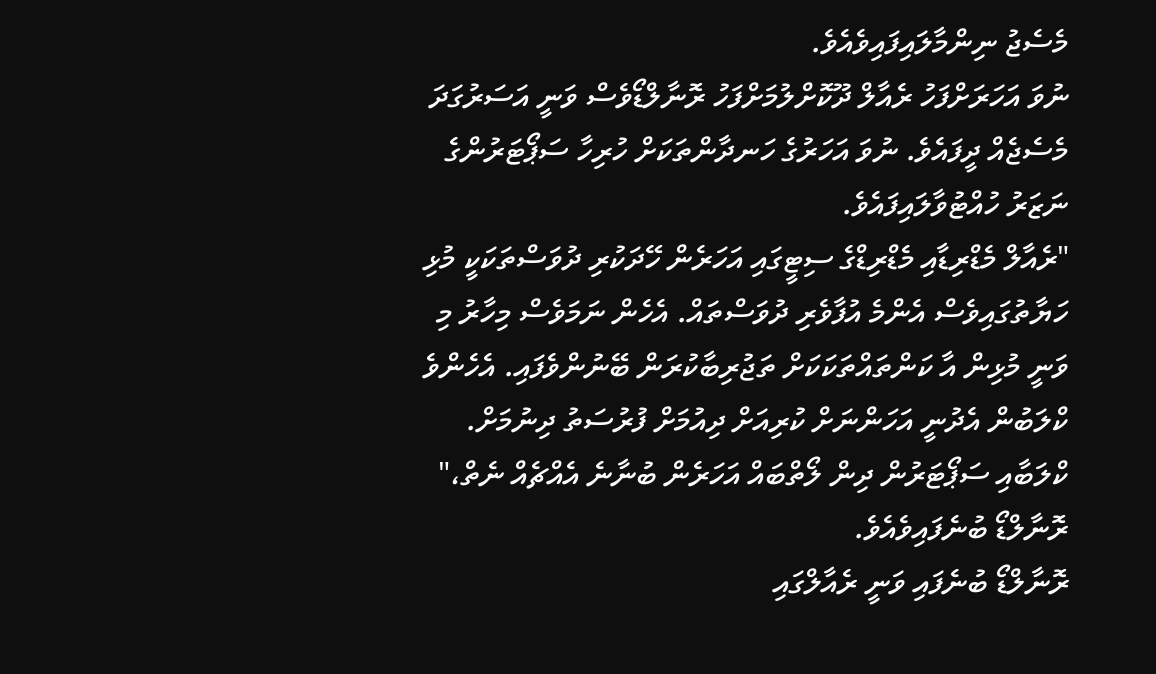މެސެޖު ނިންމާލައިފައިވެއެވެ.
ނުވަ އަހަރަށްފަހު ރެއާލް ދޫކޮށްލުމަށްފަހު ރޮނާލްޑޯވެސް ވަނީ އަސަރުގަދަ މެސެޖެއް ދީފައެވެ. ނުވަ އަހަރުގެ ހަނދާންތަކަށް ހުރިހާ ސަޕޯޓަރުންގެ ނަޒަރު ހުއްޓުވާލައިފައެވެ.
"ރެއާލް މެޑްރިޑާއި މެޑްރިޑްގެ ސިޓީގައި އަހަރެން ހޭދަކުރި ދުވަސްތަކަކީ މުޅި ހަޔާތުގައިވެސް އެންމެ އުފާވެރި ދުވަސްތައް. އެހެން ނަމަވެސް މިހާރު މި ވަނީ މުޅިން އާ ކަންތައްތަކަކަށް ތަޖުރިބާކުރަން ބޭނުންވެފައި. އެހެންވެ ކްލަބުން އެދުނީ އަހަންނަށް ކުރިއަށް ދިއުމަށް ފުރުސަތު ދިނުމަށް. ކްލަބާއި ސަޕޯޓަރުން ދިން ލޯތްބައް އަހަރެން ބުނާނެ އެއްޗެއް ނެތް،" ރޮނާލްޑޯ ބުނެފައިވެއެވެ.
ރޮނާލްޑޯ ބުނެފައި ވަނީ ރެއާލްގައި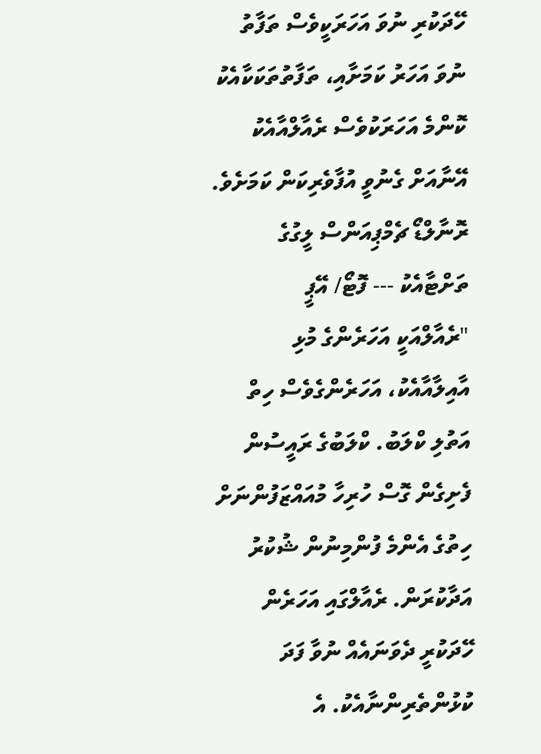ހޭދަކުރި ނުވަ އަހަރަކީވެސް ތަފާތު ނުވަ އަހަރު ކަމަށާއި، ތަފާތުތަކަކާއެކު ކޮންމެ އަހަރަކުވެސް ރެއާލްއާއެކު އޭނާއަށް ގެނުވީ އުފާވެރިކަން ކަމަށެވެ.
ރޮނާލްޑޯ ޗެމްޕިއަންސް ލީގުގެ ތަށްޓާއެކު --- ފޮޓޯ/ އޭޕީ
"ރެއާލްއަކީ އަހަރެންގެ މުޅި އާއިލާއާއެކު، އަހަރެންގެވެސް ހިތް އަތުލި ކްލަބު. ކްލަބުގެ ރައީސުން ފެށިގެން ގޮސް ހުރިހާ މުއައްޒަފުންނަށް ހިތުގެ އެންމެ ފުންމިނުން ޝުކުރު އަދާކުރަން. ރެއާލްގައި އަހަރެން ހޭދަކުރީ ދެވަނައެއް ނުވާ ފަދަ ކުޅުންތެރިންނާއެކު. އެ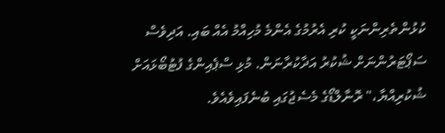ކުޅުންތެރިންނަކީ ކުރި އެރުމުގެ އެންމެ މުހިއްމު އެއް ބައި. އަދިވެސް ސަޕޯޓަރުންނަށް ޝުކުރު އަދާކުރާނަން. މުޅި ސްޕެއިންގެ ފުޓުބޯޅައަށް ޝުކުރިއްޔާ،" ރޮނާލްޑޯގެ މެސެޖުގައި ބުނެފައިވެއެވެ.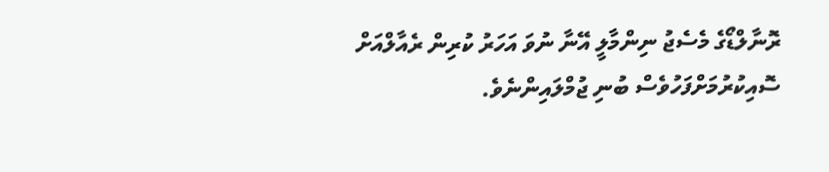ރޮނާލްޑޯގެ މެސެޖު ނިންމާލީ އޭނާ ނުވަ އަހަރު ކުރިން ރެއާލްއަށް ސޮއިކުރުމަށްފަހުވެސް ބުނި ޖުމްލައިންނެވެ.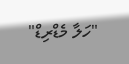"ހަލާ މެޑްރިޑް"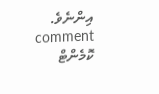އިންނެވެ.
comment ކޮމެންޓް